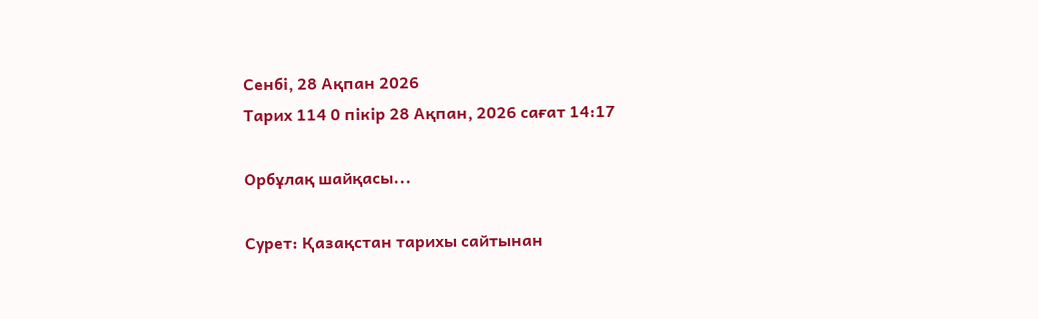Сенбі, 28 Ақпан 2026
Тарих 114 0 пікір 28 Ақпан, 2026 сағат 14:17

Орбұлақ шайқасы...

Сурет: Қазақстан тарихы сайтынан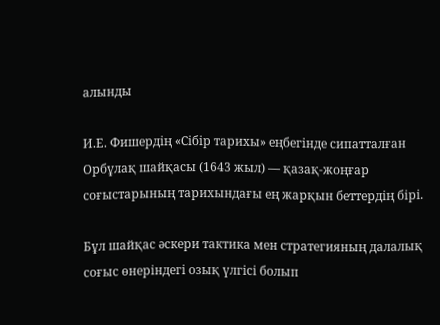алынды

И.Е. Фишердің «Сібір тарихы» еңбегінде сипатталған Орбұлақ шайқасы (1643 жыл) — қазақ-жоңғар соғыстарының тарихындағы ең жарқын беттердің бірі.

Бұл шайқас әскери тактика мен стратегияның далалық соғыс өнеріндегі озық үлгісі болып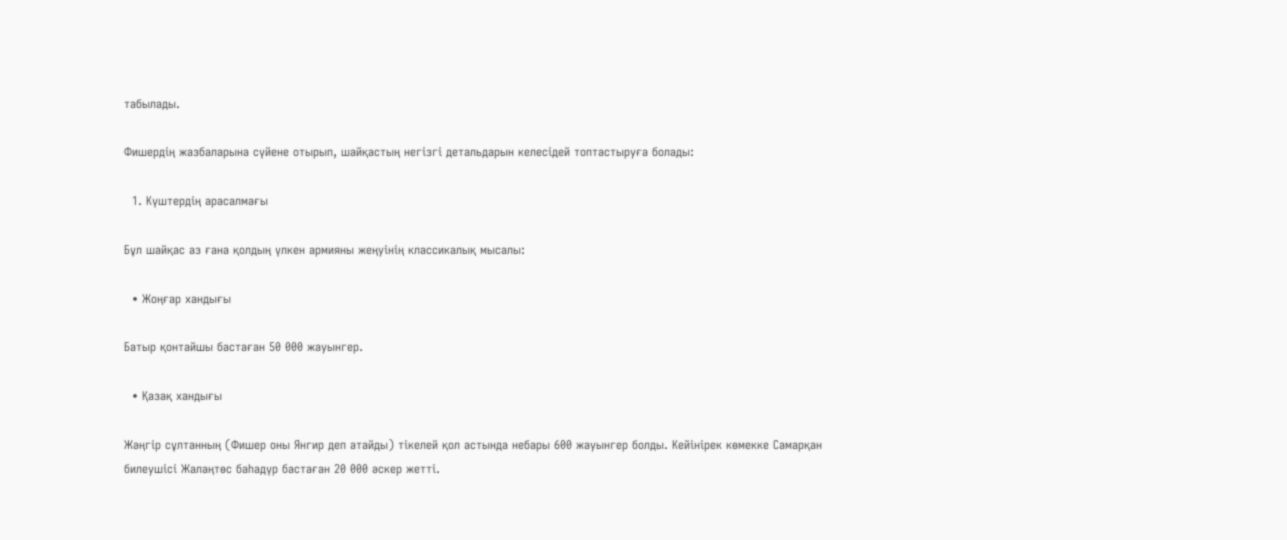табылады.

Фишердің жазбаларына сүйене отырып, шайқастың негізгі детальдарын келесідей топтастыруға болады:

  1. Күштердің арасалмағы

Бұл шайқас аз ғана қолдың үлкен армияны жеңуінің классикалық мысалы:

  • Жоңғар хандығы

Батыр қонтайшы бастаған 50 000 жауынгер.

  • Қазақ хандығы

Жәңгір сұлтанның (Фишер оны Янгир деп атайды) тікелей қол астында небары 600 жауынгер болды. Кейінірек көмекке Самарқан билеушісі Жалаңтөс баһадүр бастаған 20 000 әскер жетті.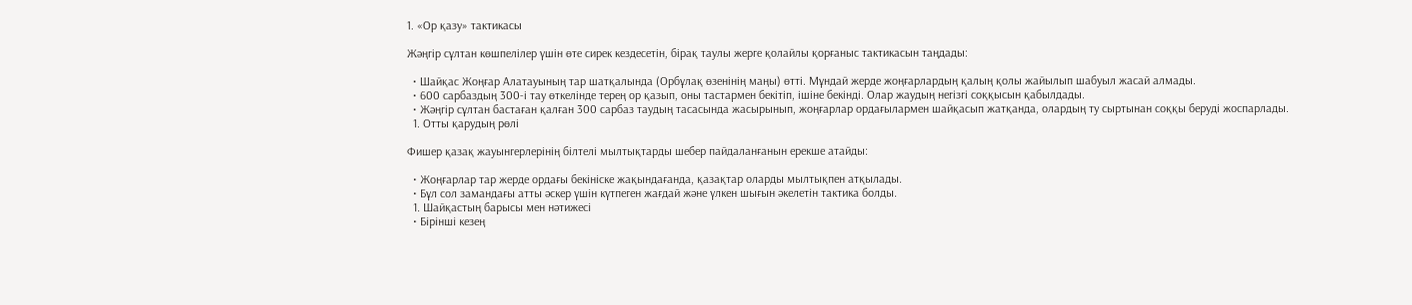1. «Ор қазу» тактикасы

Жәңгір сұлтан көшпелілер үшін өте сирек кездесетін, бірақ таулы жерге қолайлы қорғаныс тактикасын таңдады:

  • Шайқас Жоңғар Алатауының тар шатқалында (Орбұлақ өзенінің маңы) өтті. Мұндай жерде жоңғарлардың қалың қолы жайылып шабуыл жасай алмады.
  • 600 сарбаздың 300-і тау өткелінде терең ор қазып, оны тастармен бекітіп, ішіне бекінді. Олар жаудың негізгі соққысын қабылдады.
  • Жәңгір сұлтан бастаған қалған 300 сарбаз таудың тасасында жасырынып, жоңғарлар ордағылармен шайқасып жатқанда, олардың ту сыртынан соққы беруді жоспарлады.
  1. Отты қарудың рөлі

Фишер қазақ жауынгерлерінің білтелі мылтықтарды шебер пайдаланғанын ерекше атайды:

  • Жоңғарлар тар жерде ордағы бекініске жақындағанда, қазақтар оларды мылтықпен атқылады.
  • Бұл сол замандағы атты әскер үшін күтпеген жағдай және үлкен шығын әкелетін тактика болды.
  1. Шайқастың барысы мен нәтижесі
  • Бірінші кезең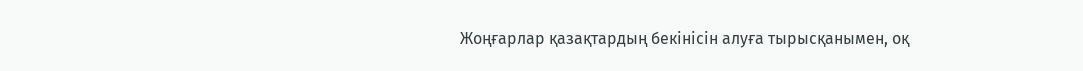Жоңғарлар қазақтардың бекінісін алуға тырысқанымен, оқ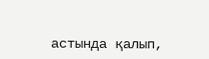астында қалып,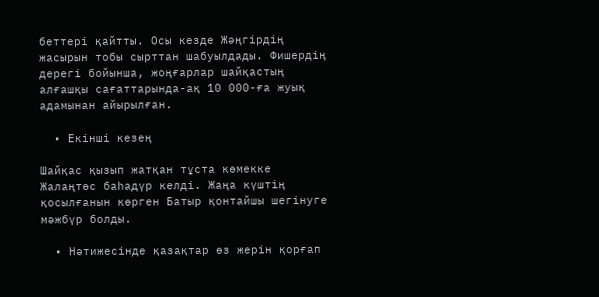беттері қайтты. Осы кезде Жәңгірдің жасырын тобы сырттан шабуылдады. Фишердің дерегі бойынша, жоңғарлар шайқастың алғашқы сағаттарында-ақ 10 000-ға жуық адамынан айырылған.

  • Екінші кезең

Шайқас қызып жатқан тұста көмекке Жалаңтөс баһадүр келді. Жаңа күштің қосылғанын көрген Батыр қонтайшы шегінуге мәжбүр болды.

  • Нәтижесінде қазақтар өз жерін қорғап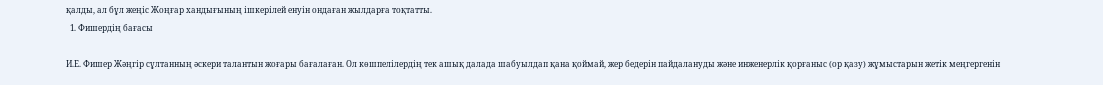қалды, ал бұл жеңіс Жоңғар хандығының ішкерілей енуін ондаған жылдарға тоқтатты.
  1. Фишердің бағасы

И.Е. Фишер Жәңгір сұлтанның әскери талантын жоғары бағалаған. Ол көшпелілердің тек ашық далада шабуылдап қана қоймай, жер бедерін пайдалануды және инженерлік қорғаныс (ор қазу) жұмыстарын жетік меңгергенін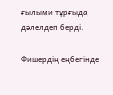ғылыми тұрғыда дәлелдеп берді.

Фишердің еңбегінде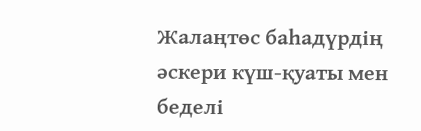Жалаңтөс баһадүрдің әскери күш-қуаты мен беделі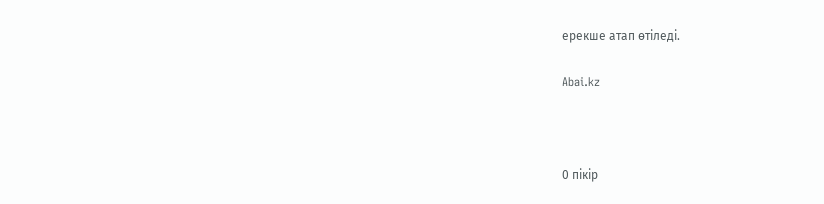ерекше атап өтіледі.

Abai.kz



0 пікір